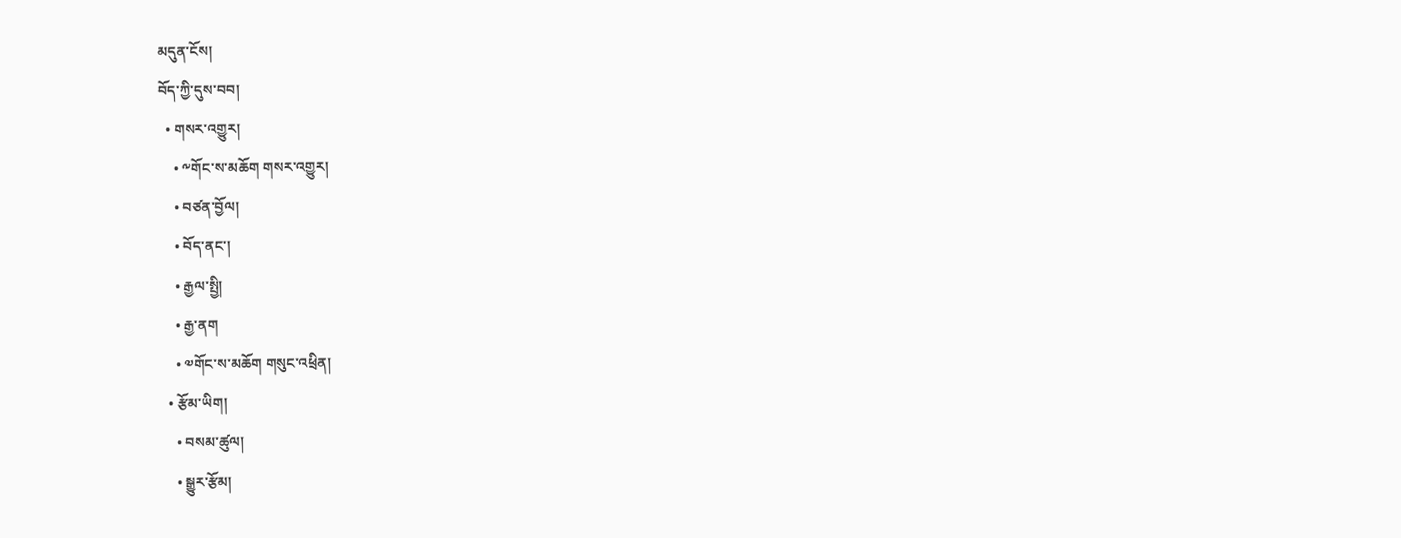མདུན་ངོས།
བོད་ཀྱི་དུས་བབ།
  • གསར་འགྱུར།
    • ༸གོང་ས་མཆོག གསར་འགྱུར།
    • བཙན་བྱོལ།
    • བོད་ནང་།
    • རྒྱལ་སྤྱི།
    • རྒྱ་ནག
    • ༧གོང་ས་མཆོག གསུང་འཕྲིན།
  • རྩོམ་ཡིག།
    • བསམ་ཚུལ།
    • སྒྱུར་རྩོམ།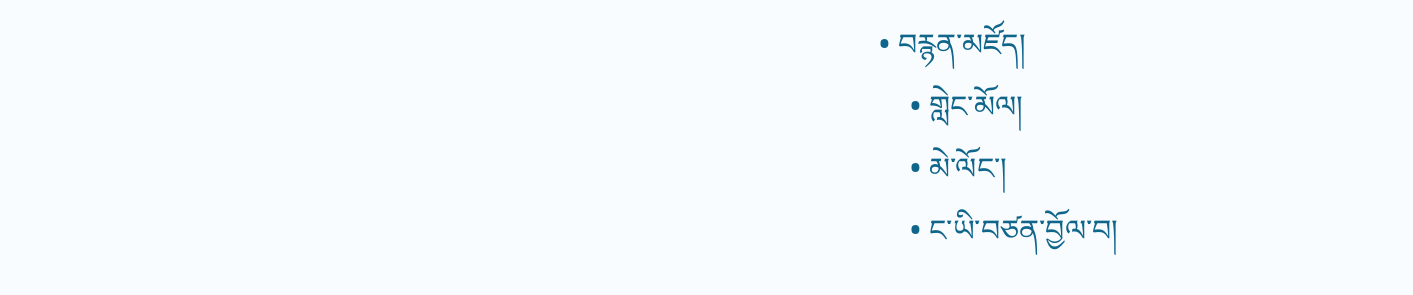• བརྙན་མཛོད།
    • གླེང་མོལ།
    • མེ་ལོང་།
    • ང་ཡི་བཙན་བྱོལ་བ།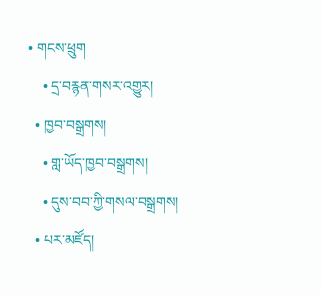• གངས་ཕྲུག
    • དྲ་བརྙན་གསར་འགྱུར།
  • ཁྱབ་བསྒྲགས།
    • གླ་ཡོད་ཁྱབ་བསྒྲགས།
    • དུས་བབ་ཀྱི་གསལ་བསྒྲགས།
  • པར་མཛོད།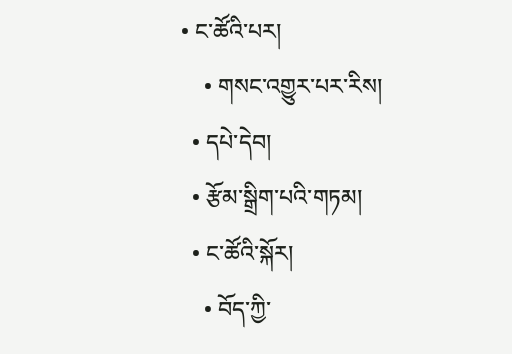• ང་ཚོའི་པར།
    • གསང་འགྱུར་པར་རིས།
  • དཔེ་དེབ།
  • རྩོམ་སྒྲིག་པའི་གཏམ།
  • ང་ཚོའི་སྐོར།
    • བོད་ཀྱི་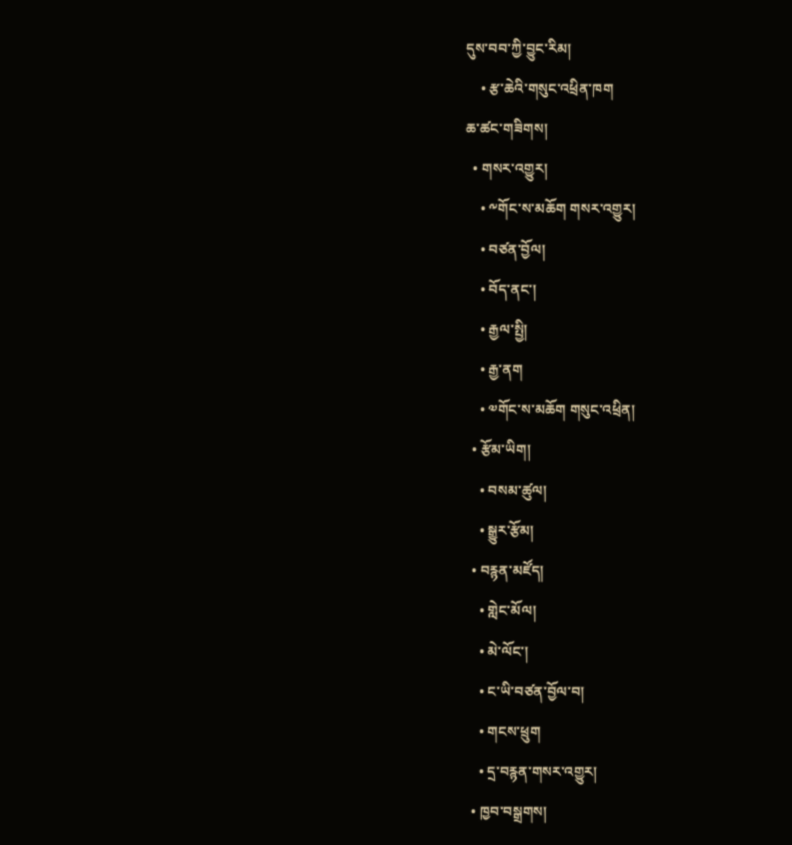དུས་བབ་ཀྱི་བྱུང་རིམ།
    • རྩ་ཆེའི་གསུང་འཕྲིན་ཁག
ཆ་ཚང་གཟིགས།
  • གསར་འགྱུར།
    • ༸གོང་ས་མཆོག གསར་འགྱུར།
    • བཙན་བྱོལ།
    • བོད་ནང་།
    • རྒྱལ་སྤྱི།
    • རྒྱ་ནག
    • ༧གོང་ས་མཆོག གསུང་འཕྲིན།
  • རྩོམ་ཡིག།
    • བསམ་ཚུལ།
    • སྒྱུར་རྩོམ།
  • བརྙན་མཛོད།
    • གླེང་མོལ།
    • མེ་ལོང་།
    • ང་ཡི་བཙན་བྱོལ་བ།
    • གངས་ཕྲུག
    • དྲ་བརྙན་གསར་འགྱུར།
  • ཁྱབ་བསྒྲགས།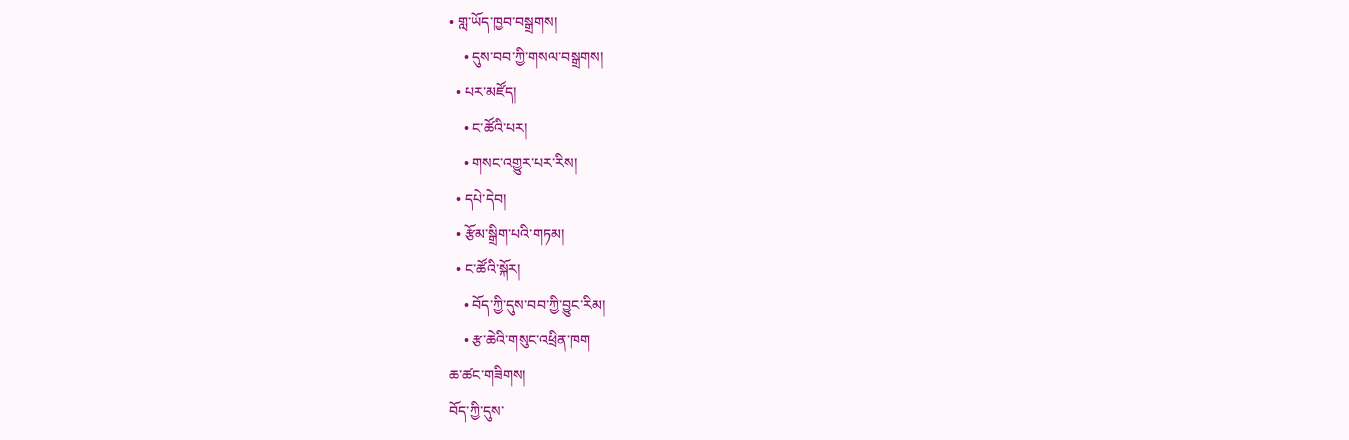• གླ་ཡོད་ཁྱབ་བསྒྲགས།
    • དུས་བབ་ཀྱི་གསལ་བསྒྲགས།
  • པར་མཛོད།
    • ང་ཚོའི་པར།
    • གསང་འགྱུར་པར་རིས།
  • དཔེ་དེབ།
  • རྩོམ་སྒྲིག་པའི་གཏམ།
  • ང་ཚོའི་སྐོར།
    • བོད་ཀྱི་དུས་བབ་ཀྱི་བྱུང་རིམ།
    • རྩ་ཆེའི་གསུང་འཕྲིན་ཁག
ཆ་ཚང་གཟིགས།
བོད་ཀྱི་དུས་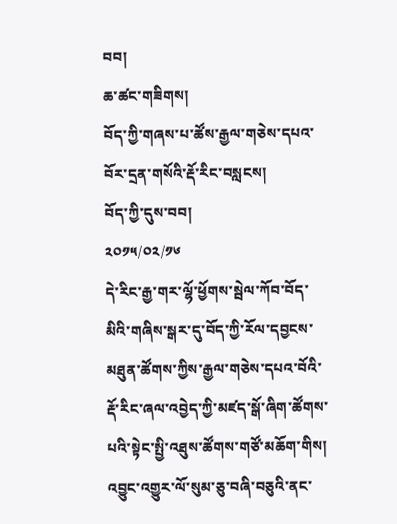བབ།
ཆ་ཚང་གཟིགས།
བོད་ཀྱི་གཞས་པ་ཚོས་རྒྱལ་གཅེས་དཔའ་བོར་དྲན་གསོའི་རྡོ་རིང་བསླངས།
བོད་ཀྱི་དུས་བབ།
༢༠༡༥/༠༢/༡༦
དེ་རིང་རྒྱ་གར་ལྷོ་ཕྱོགས་སྦེལ་ཀོབ་བོད་མིའི་གཞིས་སྒར་དུ་བོད་ཀྱི་རོལ་དབྱངས་མཐུན་ཚོགས་ཀྱིས་རྒྱལ་གཅེས་དཔའ་བོའི་རྡོ་རིང་ཞལ་འབྱེད་ཀྱི་མཛད་སྒོ་ཞིག་ཚོགས་པའི་སྟེང་སྤྱི་འཐུས་ཚོགས་གཙོ་མཆོག་གིས། འབྱུང་འགྱུར་ལོ་སུམ་ཅུ་བཞི་བཅུའི་ནང་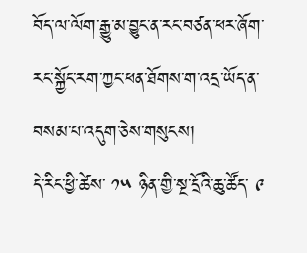བོད་ལ་ལོག་རྒྱུ་མ་བྱུང་ན་རང་བཙན་ཕར་ཞོག་རང་སྐྱོང་རག་ཀྱང་ཕན་ཐོགས་ག་འདྲ་ཡོད་ན་བསམ་པ་འདུག་ཅེས་གསུངས།
དེ་རིང་ཕྱི་ཚེས་ ༡༥ ཉིན་གྱི་སྔ་དྲོའི་ཆུ་ཚོད་ ༩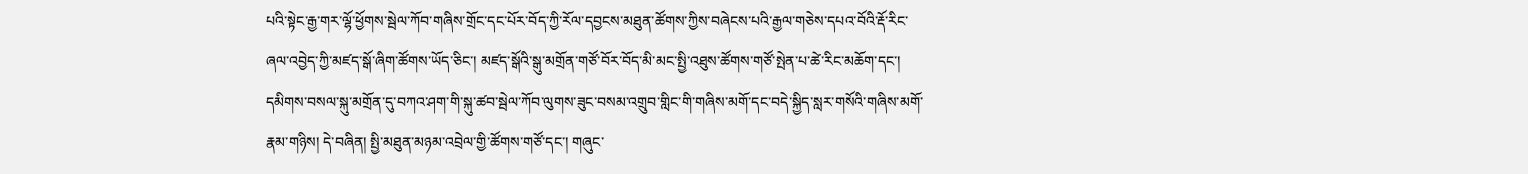པའི་སྟེང་རྒྱ་གར་ལྷོ་ཕྱོགས་སྦེལ་ཀོབ་གཞིས་གྲོང་དང་པོར་བོད་ཀྱི་རོལ་དབྱངས་མཐུན་ཚོགས་ཀྱིས་བཞེངས་པའི་རྒྱལ་གཅེས་དཔའ་བོའི་རྡོ་རིང་ཞལ་འབྱེད་ཀྱི་མཛད་སྒོ་ཞིག་ཚོགས་ཡོད་ཅིང་། མཛད་སྒོའི་སྒུ་མགྲོན་གཙོ་བོར་བོད་མི་མང་སྤྱི་འཐུས་ཚོགས་གཙོ་སྤེན་པ་ཚེ་རིང་མཆོག་དང་། དམིགས་བསལ་སྐུ་མགྲོན་དུ་བཀའ་ཤག་གི་སྐུ་ཚབ་སྦེལ་ཀོབ་ལུགས་ཟུང་བསམ་འགྲུབ་གླིང་གི་གཞིས་མགོ་དང་བདེ་སྐྱིད་སླར་གསོའི་གཞིས་མགོ་རྣམ་གཉིས། དེ་བཞིན། སྤྱི་མཐུན་མཉམ་འབྲེལ་གྱི་ཚོགས་གཙོ་དང་། གཞུང་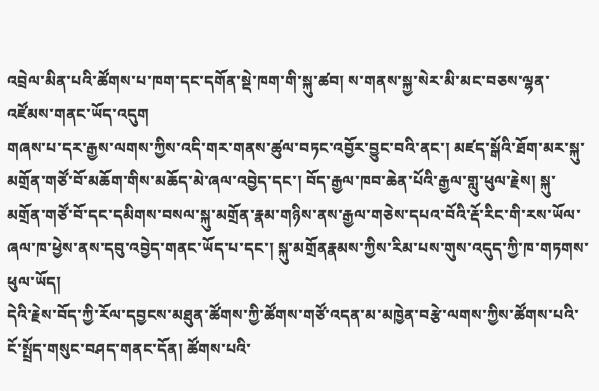འབྲེལ་མིན་པའི་ཚོགས་པ་ཁག་དང་དགོན་སྡེ་ཁག་གི་སྐུ་ཚབ། ས་གནས་སྐྱ་སེར་མི་མང་བཅས་ལྷན་འཛོམས་གནང་ཡོད་འདུག
གཞས་པ་དར་རྒྱས་ལགས་ཀྱིས་འདི་གར་གནས་ཚུལ་བཏང་འབྱོར་བྱུང་བའི་ནང་། མཛད་སྒོའི་ཐོག་མར་སྐུ་མགྲོན་གཙོ་བོ་མཆོག་གིས་མཆོད་མེ་ཞལ་འབྱེད་དང་། བོད་རྒྱལ་ཁབ་ཆེན་པོའི་རྒྱལ་གླུ་ཕུལ་རྗེས། སྐུ་མགྲོན་གཙོ་བོ་དང་དམིགས་བསལ་སྐུ་མགྲོན་རྣམ་གཉིས་ནས་རྒྱལ་གཅེས་དཔའ་བོའི་རྡོ་རིང་གི་རས་ཡོལ་ཞལ་ཁ་ཕྱེས་ནས་དབུ་འབྱེད་གནང་ཡོད་པ་དང་། སྐུ་མགྲོནརྣམས་ཀྱིས་རིམ་པས་གུས་འདུད་ཀྱི་ཁ་གཏགས་ཕུལ་ཡོད།
དེའི་རྗེས་བོད་ཀྱི་རོལ་དབྱངས་མཐུན་ཚོགས་ཀྱི་ཚོགས་གཙོ་འདན་མ་མཁྱེན་བརྩེ་ལགས་ཀྱིས་ཚོགས་པའི་ངོ་སྤྲོད་གསུང་བཤད་གནང་དོན། ཚོགས་པའི་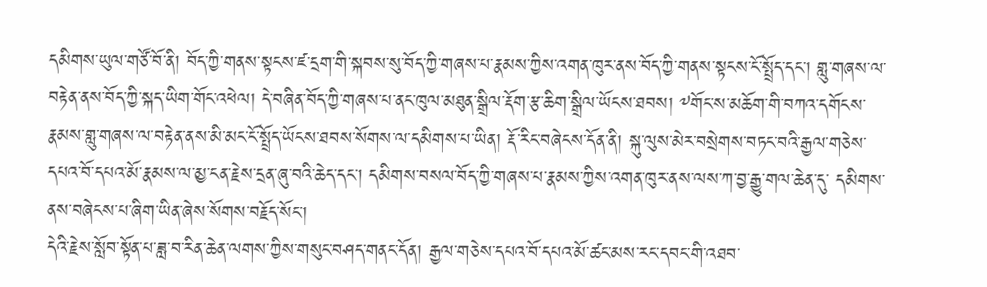དམིགས་ཡུལ་གཙོ་བོ་ནི། བོད་ཀྱི་གནས་སྟངས་ཛ་དྲག་གི་སྐབས་སུ་བོད་ཀྱི་གཞས་པ་རྣམས་ཀྱིས་འགན་ཁུར་ནས་བོད་ཀྱི་གནས་སྟངས་ངོ་སྤྲོད་དང་། གླུ་གཞས་ལ་བརྟེན་ནས་བོད་ཀྱི་སྐད་ཡིག་གོང་འཕེལ། དེ་བཞིན་བོད་ཀྱི་གཞས་པ་ནང་ཁུལ་མཐུན་སྒྲིལ་རྡོག་རྩ་ཆིག་སྒྲིལ་ཡོངས་ཐབས། ༸གོང་ས་མཆོག་གི་བཀའ་དགོངས་རྣམས་གླུ་གཞས་ལ་བརྟེན་ནས་མི་མང་ངོ་སྤྲོད་ཡོངས་ཐབས་སོགས་ལ་དམིགས་པ་ཡིན། རྡོ་རིང་བཞེངས་དོན་ནི། སྐུ་ལུས་མེར་བསྲེགས་བཏང་བའི་རྒྱལ་གཅེས་དཔའ་བོ་དཔའ་མོ་རྣམས་ལ་མྱ་ངན་རྗེས་དྲན་ཞུ་བའི་ཆེད་དང་། དམིགས་བསལ་བོད་ཀྱི་གཞས་པ་རྣམས་ཀྱིས་འགན་ཁུར་ནས་ལས་ཀ་བྱ་རྒྱུ་གལ་ཆེན་དུ་ དམིགས་ནས་བཞེངས་པ་ཞིག་ཡིན་ཞེས་སོགས་བརྗོད་སོང་།
དེའི་རྗེས་སློབ་སྟོན་པ་ཟླ་བ་རིན་ཆེན་ལགས་ཀྱིས་གསུང་བཤད་གནང་དོན། རྒྱལ་གཅེས་དཔའ་བོ་དཔའ་མོ་ཚང་མས་རང་དབང་གི་འཐབ་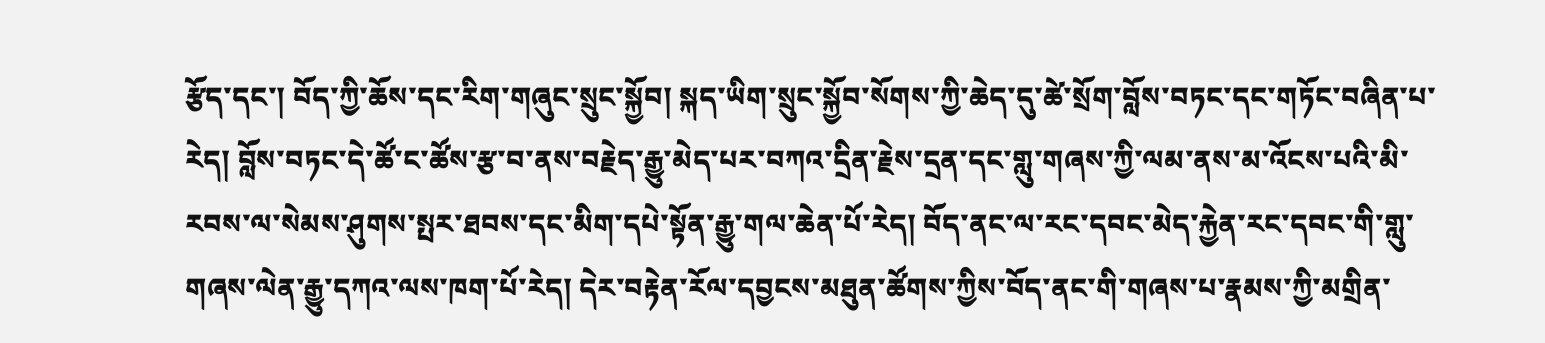རྩོད་དང་། བོད་ཀྱི་ཆོས་དང་རིག་གཞུང་སྲུང་སྐྱོབ། སྐད་ཡིག་སྲུང་སྐྱོབ་སོགས་ཀྱི་ཆེད་དུ་ཚེ་སྲོག་བློས་བཏང་དང་གཏོང་བཞིན་པ་རེད། བློས་བཏང་དེ་ཚོ་ང་ཚོས་རྩ་བ་ནས་བརྗེད་རྒྱུ་མེད་པར་བཀའ་དྲིན་རྗེས་དྲན་དང་གླུ་གཞས་ཀྱི་ལམ་ནས་མ་འོངས་པའི་མི་རབས་ལ་སེམས་ཤུགས་སྤར་ཐབས་དང་མིག་དཔེ་སྟོན་རྒྱུ་གལ་ཆེན་པོ་རེད། བོད་ནང་ལ་རང་དབང་མེད་རྐྱེན་རང་དབང་གི་གླུ་གཞས་ལེན་རྒྱུ་དཀའ་ལས་ཁག་པོ་རེད། དེར་བརྟེན་རོལ་དབྱངས་མཐུན་ཚོགས་ཀྱིས་བོད་ནང་གི་གཞས་པ་རྣམས་ཀྱི་མགྲིན་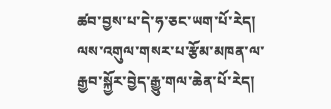ཚབ་བྱས་པ་དེ་ཧ་ཅང་ཡག་པོ་རེད། ལས་འགུལ་གསར་པ་རྩོམ་མཁན་ལ་རྒྱབ་སྐྱོར་བྱེད་རྒྱུ་གལ་ཆེན་པོ་རེད།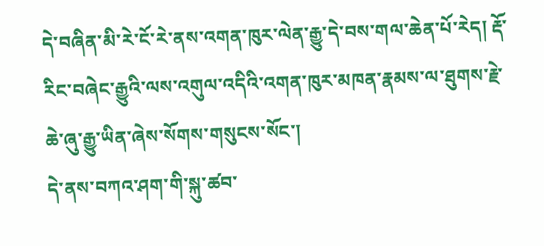དེ་བཞིན་མི་རེ་ངོ་རེ་ནས་འགན་ཁུར་ལེན་རྒྱུ་དེ་བས་གལ་ཆེན་པོ་རེད། རྡོ་རིང་བཞེང་རྒྱུའི་ལས་འགུལ་འདིའི་འགན་ཁུར་མཁན་རྣམས་ལ་ཐུགས་རྗེ་ཆེ་ཞུ་རྒྱུ་ཡིན་ཞེས་སོགས་གསུངས་སོང་།
དེ་ནས་བཀའ་ཤག་གི་སྐུ་ཚབ་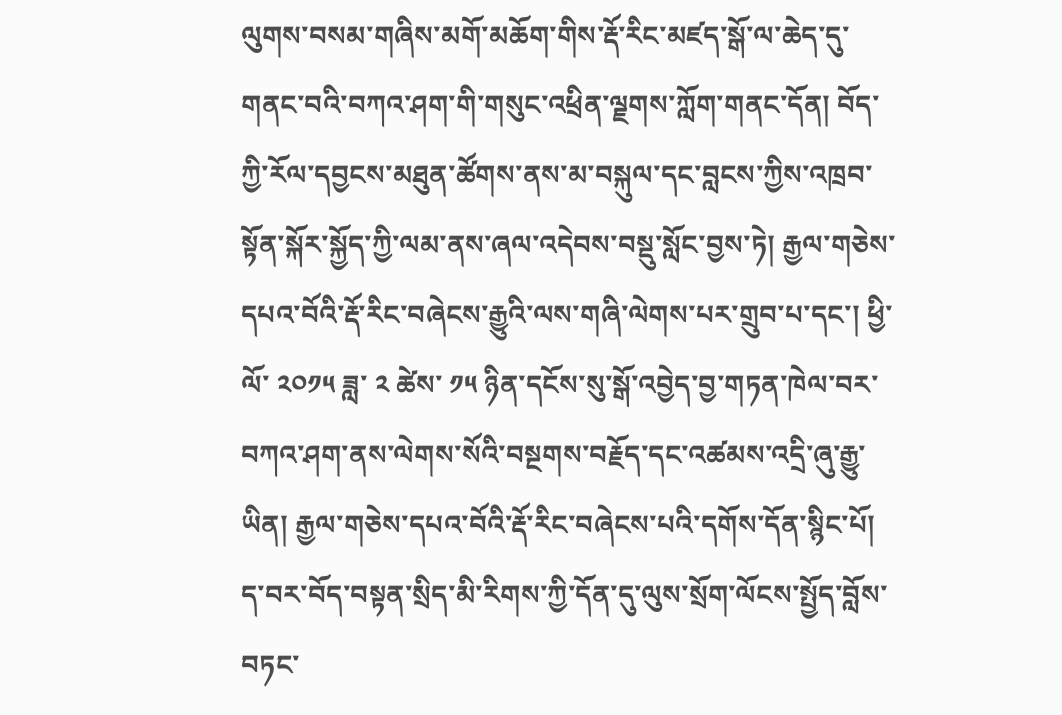ལུགས་བསམ་གཞིས་མགོ་མཆོག་གིས་རྡོ་རིང་མཛད་སྒོ་ལ་ཆེད་དུ་གནང་བའི་བཀའ་ཤག་གི་གསུང་འཕྲིན་ལྗགས་ཀློག་གནང་དོན། བོད་ཀྱི་རོལ་དབྱངས་མཐུན་ཚོགས་ནས་མ་བསྐུལ་དང་བླངས་ཀྱིས་འཁྲབ་སྟོན་སྐོར་སྐྱོད་ཀྱི་ལམ་ནས་ཞལ་འདེབས་བསྡུ་སློང་བྱས་ཏེ། རྒྱལ་གཅེས་དཔའ་བོའི་རྡོ་རིང་བཞེངས་རྒྱུའི་ལས་གཞི་ལེགས་པར་གྲུབ་པ་དང་། ཕྱི་ལོ་ ༢༠༡༥ ཟླ་ ༢ ཚེས་ ༡༥ ཉིན་དངོས་སུ་སྒོ་འབྱེད་བྱ་གཏན་ཁེལ་བར་བཀའ་ཤག་ནས་ལེགས་སོའི་བསྔགས་བརྗོད་དང་འཚམས་འདྲི་ཞུ་རྒྱུ་ཡིན། རྒྱལ་གཅེས་དཔའ་བོའི་རྡོ་རིང་བཞེངས་པའི་དགོས་དོན་སྙིང་པོ། ད་བར་བོད་བསྟན་སྲིད་མི་རིགས་ཀྱི་དོན་དུ་ལུས་སྲོག་ལོངས་སྤྱོད་བློས་བཏང་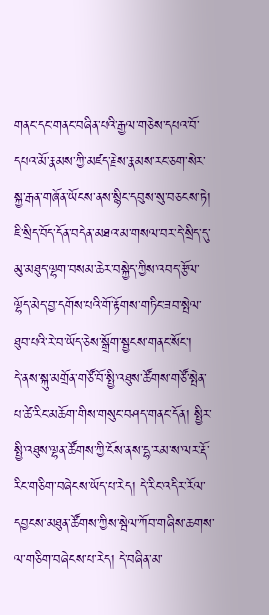གནང་དང་གནང་བཞིན་པའི་རྒྱལ་གཅེས་དཔའ་བོ་དཔའ་མོ་རྣམས་ཀྱི་མཛད་རྗེས་རྣམས་རང་ཅག་སེར་སྐྱ་རྒན་གཞོན་ཡོངས་ནས་སྙིང་དབུས་སུ་བཅངས་ཏེ། ཇི་སྲིད་བོད་དོན་བདེན་མཐའ་མ་གསལ་བར་དེ་སྲིད་དུ་མུ་མཐུད་ལྷག་བསམ་ཆེར་བསྐྱེད་ཀྱིས་འབད་རྩོལ་ལྷོད་མེད་བྱ་དགོས་པའི་གོ་རྟོགས་གཏིང་ཟབ་སྤེལ་ཐུབ་པའི་རེ་བ་ཡོད་ཅེས་སྒྲོག་སྦྱངས་གནང་སོང་།
དེ་ནས་སྐུ་མགྲོན་གཙོ་བོ་སྤྱི་འཐུས་ཚོགས་གཙོ་སྤེན་པ་ཚེ་རིང་མཆོག་གིས་གསུང་བཤད་གནང་དོན། སྤྱིར་སྤྱི་འཐུས་ལྷན་ཚོགས་ཀྱི་ངོས་ནས་དྷ་རམ་ས་ལར་རྡོ་རིང་གཅིག་བཞེངས་ཡོད་པ་རེད། དེ་རིང་འདིར་རོལ་དབྱངས་མཐུན་ཚོགས་ཀྱིས་སྦེལ་ཀོབ་གཞིས་ཆགས་ལ་གཅིག་བཞེངས་པ་རེད། དེ་བཞིན་མ་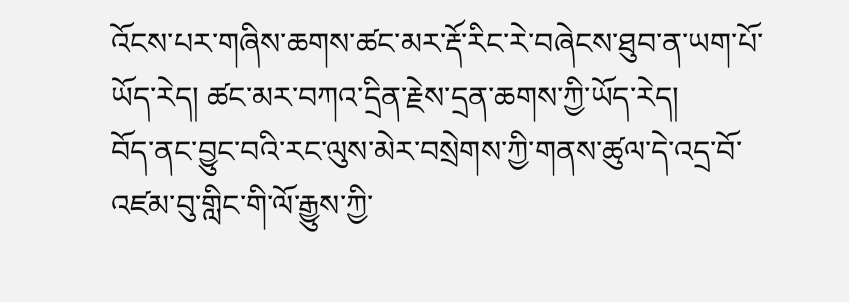འོངས་པར་གཞིས་ཆགས་ཚང་མར་རྡོ་རིང་རེ་བཞེངས་ཐུབ་ན་ཡག་པོ་ཡོད་རེད། ཚང་མར་བཀའ་དྲིན་རྗེས་དྲན་ཆགས་ཀྱི་ཡོད་རེད།
བོད་ནང་བྱུང་བའི་རང་ལུས་མེར་བསྲེགས་ཀྱི་གནས་ཚུལ་དེ་འདྲ་བོ་འཛམ་བུ་གླིང་གི་ལོ་རྒྱུས་ཀྱི་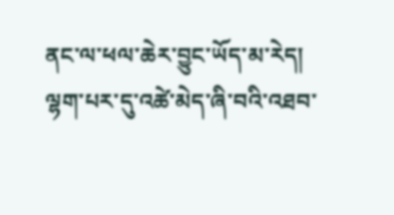ནང་ལ་ཕལ་ཆེར་བྱུང་ཡོད་མ་རེད། ལྷག་པར་དུ་འཚེ་མེད་ཞི་བའི་འཐབ་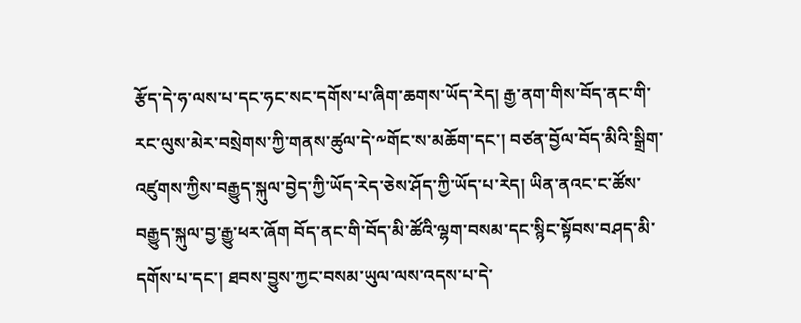རྩོད་དེ་ཧ་ལས་པ་དང་ཧང་སང་དགོས་པ་ཞིག་ཆགས་ཡོད་རེད། རྒྱ་ནག་གིས་བོད་ནང་གི་རང་ལུས་མེར་བསྲེགས་ཀྱི་གནས་ཚུལ་དེ་༸གོང་ས་མཆོག་དང་། བཙན་བྱོལ་བོད་མིའི་སྒྲིག་འཛུགས་ཀྱིས་བརྒྱུད་སྐུལ་བྱེད་ཀྱི་ཡོད་རེད་ཅེས་ཤོད་ཀྱི་ཡོད་པ་རེད། ཡིན་ནའང་ང་ཚོས་བརྒྱུད་སྐུལ་བྱ་རྒྱུ་ཕར་ཞོག བོད་ནང་གི་བོད་མི་ཚོའི་ལྷག་བསམ་དང་སྙིང་སྟོབས་བཤད་མི་དགོས་པ་དང་། ཐབས་བྱུས་ཀྱང་བསམ་ཡུལ་ལས་འདས་པ་དེ་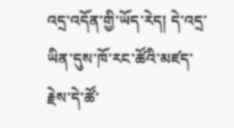འདྲ་འདོན་གྱི་ཡོད་རེད། དེ་འདྲ་ཡིན་དུས་ཁོ་རང་ཚོའི་མཛད་རྗེས་དེ་ཚོ་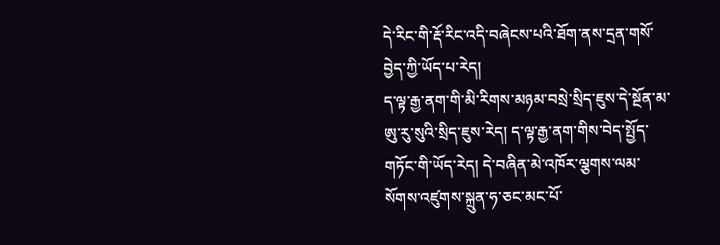དེ་རིང་གི་རྡོ་རིང་འདི་བཞེངས་པའི་ཐོག་ནས་དྲན་གསོ་བྱེད་ཀྱི་ཡོད་པ་རེད།
ད་ལྟ་རྒྱ་ནག་གི་མི་རིགས་མཉམ་བསྲེ་སྲིད་ཇུས་དེ་སྔོན་མ་ཨུ་རུ་སུའི་སྲིད་ཇུས་རེད། ད་ལྟ་རྒྱ་ནག་གིས་བེད་སྤྱོད་གཏོང་གི་ཡོད་རེད། དེ་བཞིན་མེ་འཁོར་ལྕགས་ལམ་སོགས་འཛུགས་སྐྲུན་ཧ་ཅང་མང་པོ་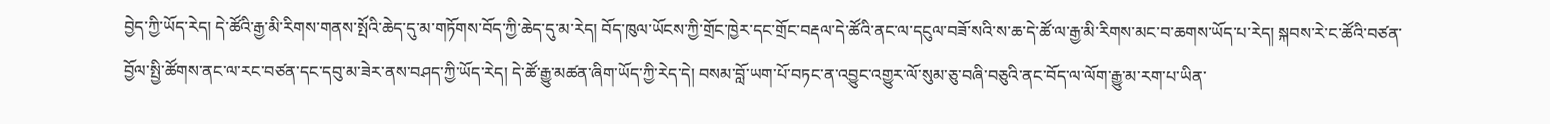བྱེད་ཀྱི་ཡོད་རེད། དེ་ཚོའི་རྒྱ་མི་རིགས་གནས་སྤོའི་ཆེད་དུ་མ་གཏོགས་བོད་ཀྱི་ཆེད་དུ་མ་རེད། བོད་ཁུལ་ཡོངས་ཀྱི་གྲོང་ཁྱེར་དང་གྲོང་བརྡལ་དེ་ཚོའི་ནང་ལ་དངུལ་བཟོ་སའི་ས་ཆ་དེ་ཚོ་ལ་རྒྱ་མི་རིགས་མང་བ་ཆགས་ཡོད་པ་རེད། སྐབས་རེ་ང་ཚོའི་བཙན་བྱོལ་སྤྱི་ཚོགས་ནང་ལ་རང་བཙན་དང་དབུ་མ་ཟེར་ནས་བཤད་ཀྱི་ཡོད་རེད། དེ་ཚོ་རྒྱུ་མཚན་ཞིག་ཡོད་ཀྱི་རེད་དེ། བསམ་བློ་ཡག་པོ་བཏང་ན་འབྱུང་འགྱུར་ལོ་སུམ་ཅུ་བཞི་བཅུའི་ནང་བོད་ལ་ལོག་རྒྱུ་མ་རག་པ་ཡིན་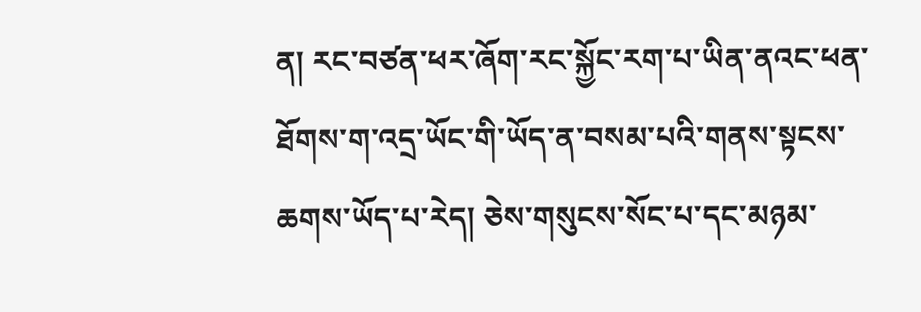ན། རང་བཙན་ཕར་ཞོག་རང་སྐྱོང་རག་པ་ཡིན་ནའང་ཕན་ཐོགས་ག་འདྲ་ཡོང་གི་ཡོད་ན་བསམ་པའི་གནས་སྟངས་ཆགས་ཡོད་པ་རེད། ཅེས་གསུངས་སོང་པ་དང་མཉམ་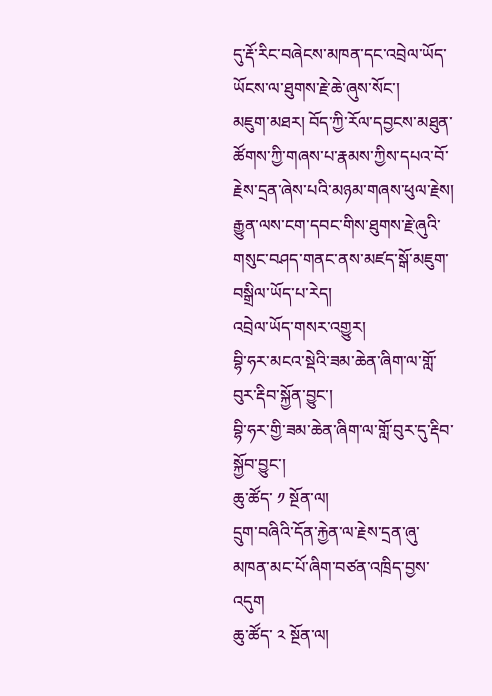དུ་རྡོ་རིང་བཞེངས་མཁན་དང་འབྲེལ་ཡོད་ཡོངས་ལ་ཐུགས་རྗེ་ཆེ་ཞུས་སོང་།
མཇུག་མཐར། བོད་ཀྱི་རོལ་དབྱངས་མཐུན་ཚོགས་ཀྱི་གཞས་པ་རྣམས་ཀྱིས་དཔའ་བོ་རྗེས་དྲན་ཞེས་པའི་མཉམ་གཞས་ཕུལ་རྗེས། རྒྱུན་ལས་ངག་དབང་གིས་ཐུགས་རྗེ་ཞུའི་གསུང་བཤད་གནང་ནས་མཛད་སྒོ་མཇུག་བསྒྲིལ་ཡོད་པ་རེད།
འབྲེལ་ཡོད་གསར་འགྱུར།
བྷི་ཧར་མངའ་སྡེའི་ཟམ་ཆེན་ཞིག་ལ་གློ་བུར་རྡིབ་སྐྱོན་བྱུང་།
བྷི་ཧར་གྱི་ཟམ་ཆེན་ཞིག་ལ་གློ་བུར་དུ་རྡིབ་སྐྱོབ་བྱུང་།
ཆུ་ཚོད་ ༡ སྔོན་ལ།
དྲུག་བཞིའི་དོན་རྐྱེན་ལ་རྗེས་དྲན་ཞུ་མཁན་མང་པོ་ཞིག་བཙན་འཁྲིད་བྱས་འདུག
ཆུ་ཚོད་ ༢ སྔོན་ལ།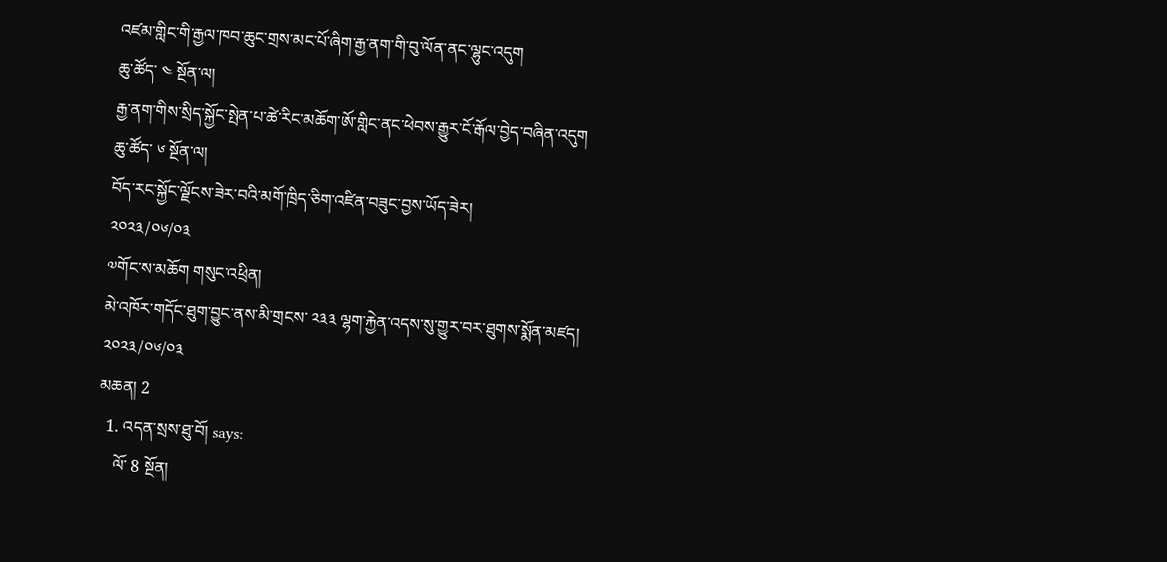འཛམ་གླིང་གི་རྒྱལ་ཁབ་ཆུང་གྲས་མང་པོ་ཞིག་རྒྱ་ནག་གི་བུ་ལོན་ནང་ལྷུང་འདུག
ཆུ་ཚོད་ ༤ སྔོན་ལ།
རྒྱ་ནག་གིས་སྲིད་སྐྱོང་སྤེན་པ་ཚེ་རིང་མཆོག་ཨོ་གླིང་ནང་ཕེབས་རྒྱུར་ངོ་རྒོལ་བྱེད་བཞིན་འདུག
ཆུ་ཚོད་ ༦ སྔོན་ལ།
བོད་རང་སྐྱོང་ལྗོངས་ཟེར་བའི་མགོ་ཁྲིད་ཅིག་འཛིན་བཟུང་བྱས་ཡོད་ཟེར།
༢༠༢༣/༠༦/༠༣
༧གོང་ས་མཆོག གསུང་འཕྲིན།
མེ་འཁོར་གདོང་ཐུག་བྱུང་ནས་མི་གྲངས་ ༢༣༣ ལྷག་རྐྱེན་འདས་སུ་གྱུར་བར་ཐུགས་སྨོན་མཛད།
༢༠༢༣/༠༦/༠༣
མཆན། 2
  1. འདན་སྲས་ཐུ་བོ། says:
    ལོ་ 8 སྔོན།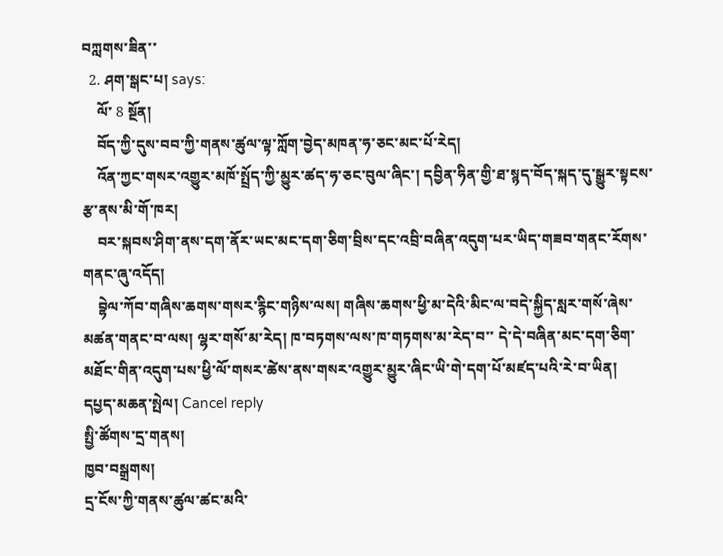བཀླགས་ཟིན་་
  2. ཤག་སྒང་པ། says:
    ལོ་ 8 སྔོན།
    བོད་ཀྱི་དུས་བབ་ཀྱི་གནས་ཚུལ་ལྟ་ཀློག་བྱེད་མཁན་ཧ་ཅང་མང་པོ་རེད།
    འོན་ཀྱང་གསར་འགྱུར་མཁོ་སྤྲོད་ཀྱི་མྱུར་ཚད་ཧ་ཅང་བུལ་ཞིང་། དབྱིན་ཧིན་གྱི་ཐ་སྙད་བོད་སྐད་དུ་སྒྱུར་སྟངས་རྩ་ནས་མི་གོ་ཁར།
    བར་སྐབས་ཤིག་ནས་དག་ནོར་ཡང་མང་དག་ཅིག་བྲིས་དང་འབྲི་བཞིན་འདུག་པར་ཡིད་གཟབ་གནང་རོགས་གནང་ཞུ་འདོད།
    བྷེལ་ཀོབ་གཞིས་ཆགས་གསར་རྙིང་གཉིས་ལས། གཞིས་ཆགས་ཕྱི་མ་དེའི་མིང་ལ་བདེ་སྐྱིད་སླར་གསོ་ཞེས་མཚན་གནང་བ་ལས། ལྷར་གསོ་མ་རེད། ཁ་བཏགས་ལས་ཁ་གཏགས་མ་རེད་བ་་ དེ་དེ་བཞིན་མང་དག་ཅིག་མཐོང་གིན་འདུག་པས་ཕྱི་ལོ་གསར་ཚེས་ནས་གསར་འགྱུར་མྱུར་ཞིང་ཡི་གེ་དག་པོ་མཛད་པའི་རེ་བ་ཡིན།
དཔྱད་མཆན་སྤེལ། Cancel reply
སྤྱི་ཚོགས་དྲ་གནས།
ཁྱབ་བསྒྲགས།
དྲ་ངོས་ཀྱི་གནས་ཚུལ་ཚང་མའི་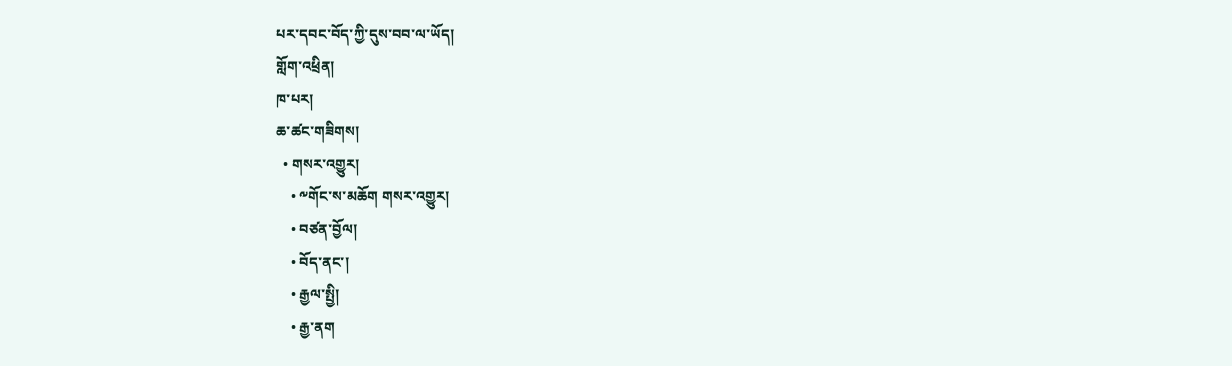པར་དབང་བོད་ཀྱི་དུས་བབ་ལ་ཡོད།
གློག་འཕྲིན།
ཁ་པར།
ཆ་ཚང་གཟིགས།
  • གསར་འགྱུར།
    • ༸གོང་ས་མཆོག གསར་འགྱུར།
    • བཙན་བྱོལ།
    • བོད་ནང་།
    • རྒྱལ་སྤྱི།
    • རྒྱ་ནག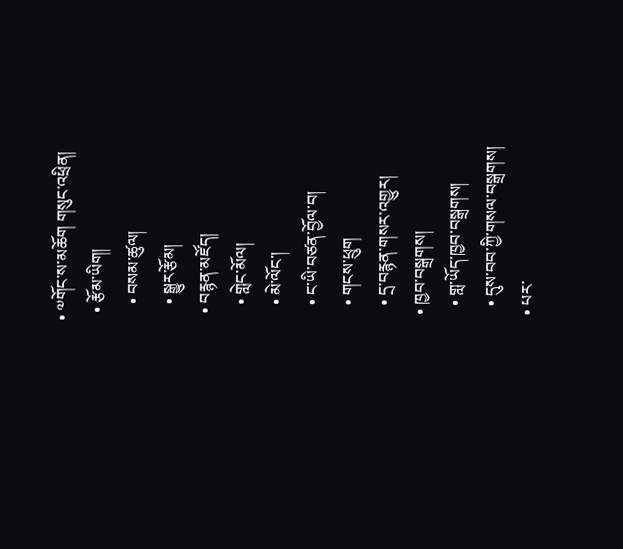• ༧གོང་ས་མཆོག གསུང་འཕྲིན།
  • རྩོམ་ཡིག།
    • བསམ་ཚུལ།
    • སྒྱུར་རྩོམ།
  • བརྙན་མཛོད།
    • གླེང་མོལ།
    • མེ་ལོང་།
    • ང་ཡི་བཙན་བྱོལ་བ།
    • གངས་ཕྲུག
    • དྲ་བརྙན་གསར་འགྱུར།
  • ཁྱབ་བསྒྲགས།
    • གླ་ཡོད་ཁྱབ་བསྒྲགས།
    • དུས་བབ་ཀྱི་གསལ་བསྒྲགས།
  • པར་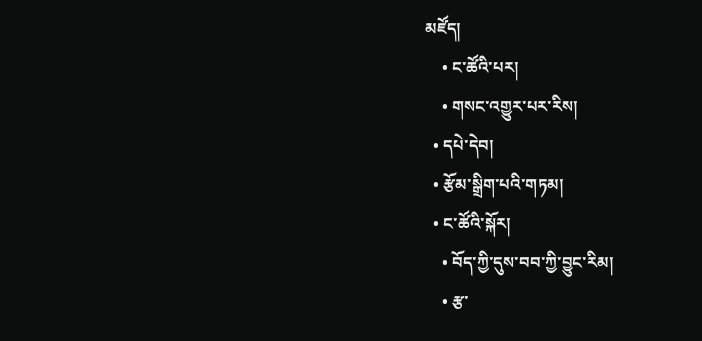མཛོད།
    • ང་ཚོའི་པར།
    • གསང་འགྱུར་པར་རིས།
  • དཔེ་དེབ།
  • རྩོམ་སྒྲིག་པའི་གཏམ།
  • ང་ཚོའི་སྐོར།
    • བོད་ཀྱི་དུས་བབ་ཀྱི་བྱུང་རིམ།
    • རྩ་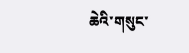ཆེའི་གསུང་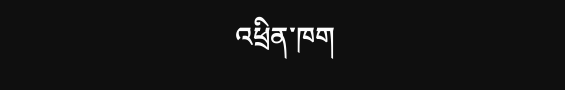འཕྲིན་ཁག